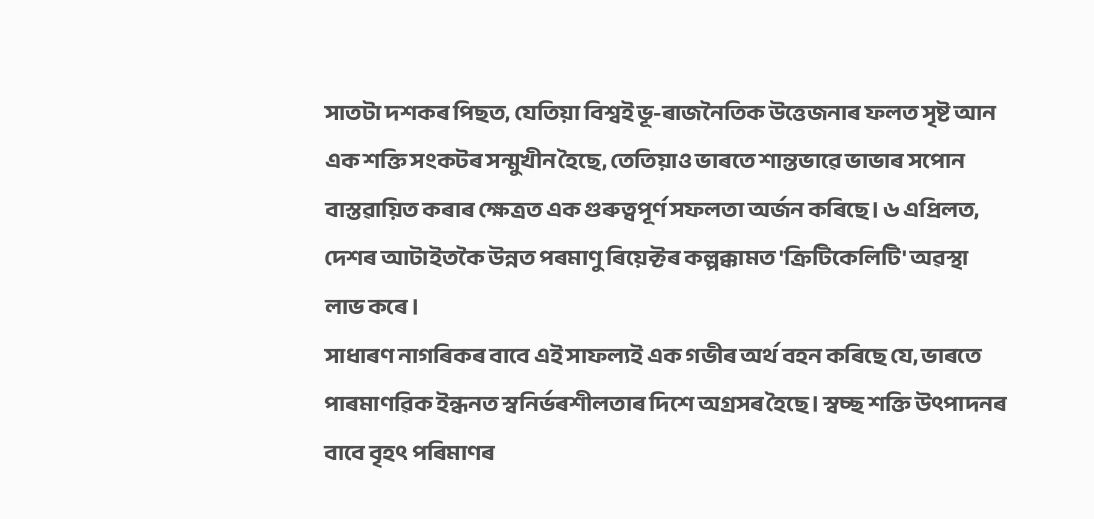সাতটা দশকৰ পিছত, যেতিয়া বিশ্বই ভূ-ৰাজনৈতিক উত্তেজনাৰ ফলত সৃষ্ট আন এক শক্তি সংকটৰ সন্মুখীন হৈছে, তেতিয়াও ভাৰতে শান্তভাৱে ভাভাৰ সপোন বাস্তৱায়িত কৰাৰ ক্ষেত্ৰত এক গুৰুত্বপূৰ্ণ সফলতা অৰ্জন কৰিছে। ৬ এপ্ৰিলত, দেশৰ আটাইতকৈ উন্নত পৰমাণু ৰিয়েক্টৰ কল্পক্কামত 'ক্ৰিটিকেলিটি' অৱস্থা লাভ কৰে।
সাধাৰণ নাগৰিকৰ বাবে এই সাফল্যই এক গভীৰ অৰ্থ বহন কৰিছে যে, ভাৰতে পাৰমাণৱিক ইন্ধনত স্বনিৰ্ভৰশীলতাৰ দিশে অগ্ৰসৰ হৈছে। স্বচ্ছ শক্তি উৎপাদনৰ বাবে বৃহৎ পৰিমাণৰ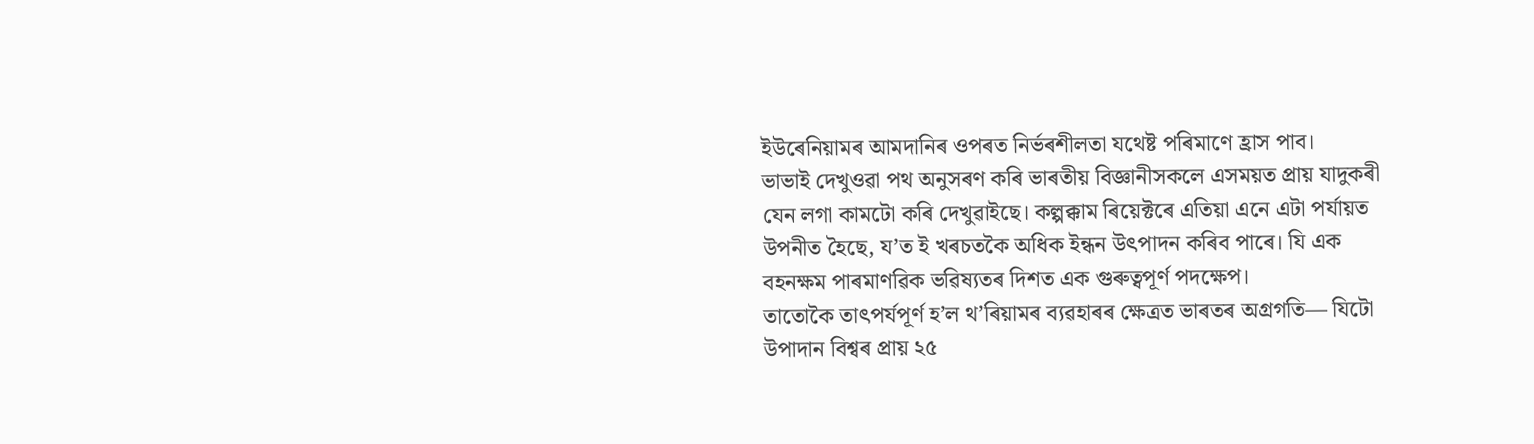ইউৰেনিয়ামৰ আমদানিৰ ওপৰত নিৰ্ভৰশীলতা যথেষ্ট পৰিমাণে হ্ৰাস পাব।
ভাভাই দেখুওৱা পথ অনুসৰণ কৰি ভাৰতীয় বিজ্ঞানীসকলে এসময়ত প্ৰায় যাদুকৰী যেন লগা কামটো কৰি দেখুৱাইছে। কল্পক্কাম ৰিয়েক্টৰে এতিয়া এনে এটা পৰ্যায়ত উপনীত হৈছে, য’ত ই খৰচতকৈ অধিক ইন্ধন উৎপাদন কৰিব পাৰে। যি এক বহনক্ষম পাৰমাণৱিক ভৱিষ্যতৰ দিশত এক গুৰুত্বপূৰ্ণ পদক্ষেপ।
তাতোকৈ তাৎপৰ্যপূৰ্ণ হ’ল থ’ৰিয়ামৰ ব্যৱহাৰৰ ক্ষেত্ৰত ভাৰতৰ অগ্ৰগতি— যিটো উপাদান বিশ্বৰ প্ৰায় ২৫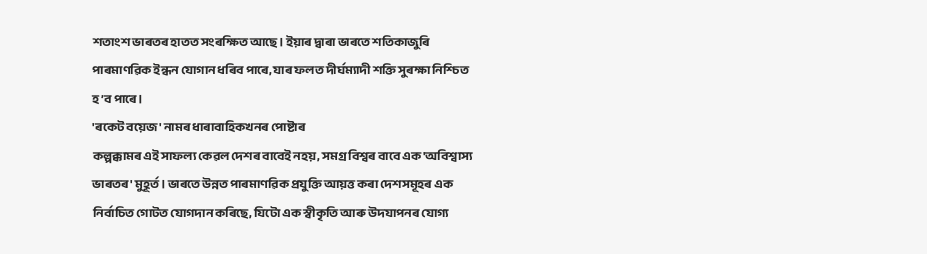শতাংশ ভাৰতৰ হাতত সংৰক্ষিত আছে। ইয়াৰ দ্বাৰা ভাৰতে শতিকাজুৰি পাৰমাণৱিক ইন্ধন যোগান ধৰিব পাৰে, যাৰ ফলত দীৰ্ঘম্যাদী শক্তি সুৰক্ষা নিশ্চিত হ’ব পাৰে।
'ৰকেট বয়েজ' নামৰ ধাৰাবাহিকখনৰ পোষ্টাৰ
কল্পক্কামৰ এই সাফল্য কেৱল দেশৰ বাবেই নহয়, সমগ্ৰ বিশ্বৰ বাবে এক 'অবিশ্বাস্য ভাৰতৰ' মুহূৰ্ত। ভাৰতে উন্নত পাৰমাণৱিক প্ৰযুক্তি আয়ত্ত কৰা দেশসমূহৰ এক নিৰ্বাচিত গোটত যোগদান কৰিছে, যিটো এক স্বীকৃতি আৰু উদযাপনৰ যোগ্য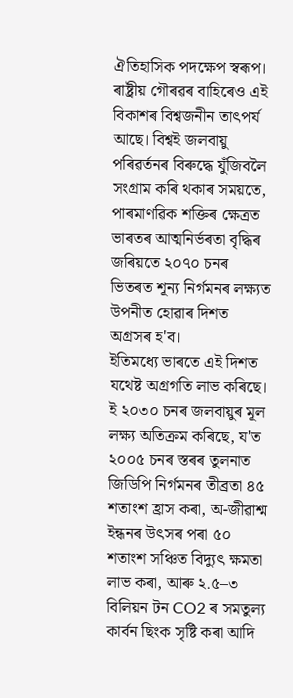ঐতিহাসিক পদক্ষেপ স্বৰূপ।
ৰাষ্ট্ৰীয় গৌৰৱৰ বাহিৰেও এই বিকাশৰ বিশ্বজনীন তাৎপৰ্য আছে। বিশ্বই জলবায়ু পৰিৱৰ্তনৰ বিৰুদ্ধে যুঁজিবলৈ সংগ্ৰাম কৰি থকাৰ সময়তে, পাৰমাণৱিক শক্তিৰ ক্ষেত্ৰত ভাৰতৰ আত্মনিৰ্ভৰতা বৃদ্ধিৰ জৰিয়তে ২০৭০ চনৰ ভিতৰত শূন্য নিৰ্গমনৰ লক্ষ্যত উপনীত হোৱাৰ দিশত অগ্ৰসৰ হ'ব।
ইতিমধ্যে ভাৰতে এই দিশত যথেষ্ট অগ্ৰগতি লাভ কৰিছে। ই ২০৩০ চনৰ জলবায়ুৰ মূল লক্ষ্য অতিক্ৰম কৰিছে, য'ত ২০০৫ চনৰ স্তৰৰ তুলনাত জিডিপি নিৰ্গমনৰ তীব্ৰতা ৪৫ শতাংশ হ্ৰাস কৰা, অ-জীৱাশ্ম ইন্ধনৰ উৎসৰ পৰা ৫০ শতাংশ সঞ্চিত বিদ্যুৎ ক্ষমতা লাভ কৰা, আৰু ২.৫–৩ বিলিয়ন টন CO2 ৰ সমতুল্য কাৰ্বন ছিংক সৃষ্টি কৰা আদি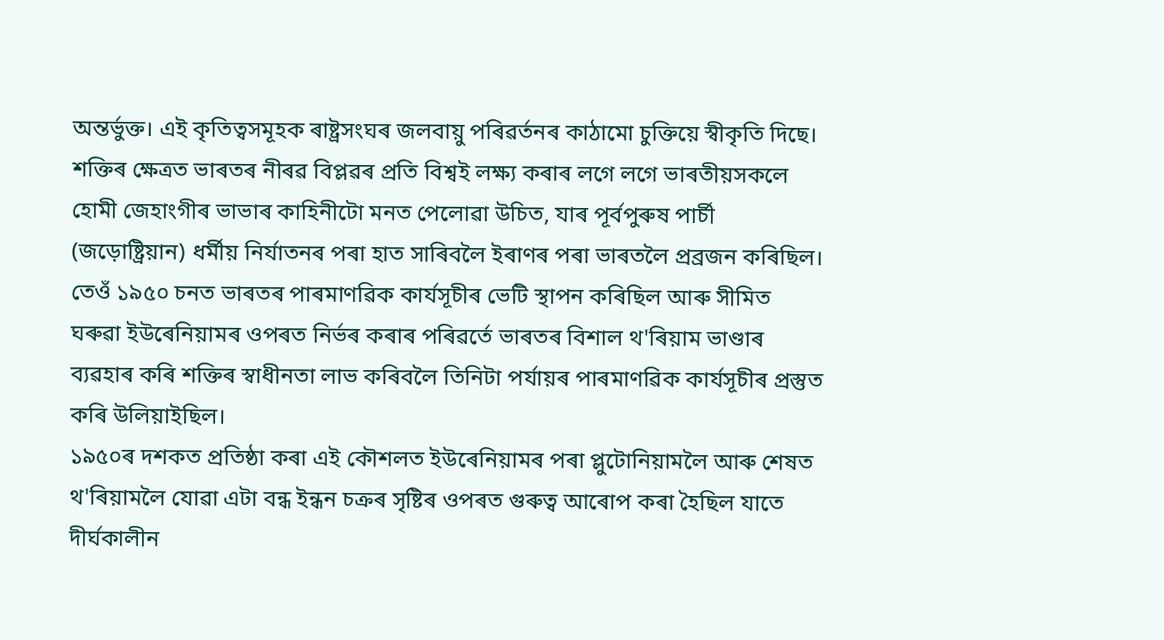অন্তৰ্ভুক্ত। এই কৃতিত্বসমূহক ৰাষ্ট্ৰসংঘৰ জলবায়ু পৰিৱৰ্তনৰ কাঠামো চুক্তিয়ে স্বীকৃতি দিছে।
শক্তিৰ ক্ষেত্ৰত ভাৰতৰ নীৰৱ বিপ্লৱৰ প্ৰতি বিশ্বই লক্ষ্য কৰাৰ লগে লগে ভাৰতীয়সকলে হোমী জেহাংগীৰ ভাভাৰ কাহিনীটো মনত পেলোৱা উচিত, যাৰ পূৰ্বপুৰুষ পাৰ্চী (জড়োষ্ট্ৰিয়ান) ধৰ্মীয় নিৰ্যাতনৰ পৰা হাত সাৰিবলৈ ইৰাণৰ পৰা ভাৰতলৈ প্ৰব্ৰজন কৰিছিল।
তেওঁ ১৯৫০ চনত ভাৰতৰ পাৰমাণৱিক কাৰ্যসূচীৰ ভেটি স্থাপন কৰিছিল আৰু সীমিত ঘৰুৱা ইউৰেনিয়ামৰ ওপৰত নিৰ্ভৰ কৰাৰ পৰিৱৰ্তে ভাৰতৰ বিশাল থ'ৰিয়াম ভাণ্ডাৰ ব্যৱহাৰ কৰি শক্তিৰ স্বাধীনতা লাভ কৰিবলৈ তিনিটা পৰ্যায়ৰ পাৰমাণৱিক কাৰ্যসূচীৰ প্ৰস্তুত কৰি উলিয়াইছিল।
১৯৫০ৰ দশকত প্ৰতিষ্ঠা কৰা এই কৌশলত ইউৰেনিয়ামৰ পৰা প্লুটোনিয়ামলৈ আৰু শেষত থ'ৰিয়ামলৈ যোৱা এটা বন্ধ ইন্ধন চক্ৰৰ সৃষ্টিৰ ওপৰত গুৰুত্ব আৰোপ কৰা হৈছিল যাতে দীৰ্ঘকালীন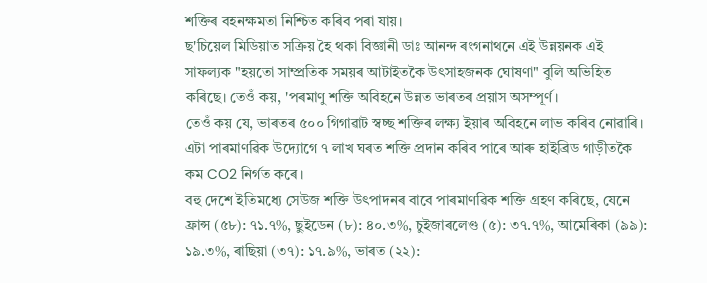শক্তিৰ বহনক্ষমতা নিশ্চিত কৰিব পৰা যায়।
ছ'চিয়েল মিডিয়াত সক্ৰিয় হৈ থকা বিজ্ঞানী ডাঃ আনন্দ ৰংগনাথনে এই উন্নয়নক এই সাফল্যক "হয়তো সাম্প্ৰতিক সময়ৰ আটাইতকৈ উৎসাহজনক ঘোষণা" বুলি অভিহিত কৰিছে। তেওঁ কয়, 'পৰমাণু শক্তি অবিহনে উন্নত ভাৰতৰ প্ৰয়াস অসম্পূৰ্ণ।
তেওঁ কয় যে, ভাৰতৰ ৫০০ গিগাৱাট স্বচ্ছ শক্তিৰ লক্ষ্য ইয়াৰ অবিহনে লাভ কৰিব নোৱাৰি। এটা পাৰমাণৱিক উদ্যোগে ৭ লাখ ঘৰত শক্তি প্ৰদান কৰিব পাৰে আৰু হাইব্ৰিড গাড়ীতকৈ কম CO2 নিৰ্গত কৰে।
বহু দেশে ইতিমধ্যে সেউজ শক্তি উৎপাদনৰ বাবে পাৰমাণৱিক শক্তি গ্ৰহণ কৰিছে, যেনে ফ্ৰান্স (৫৮): ৭১.৭%, ছুইডেন (৮): ৪০.৩%, চুইজাৰলেণ্ড (৫): ৩৭.৭%, আমেৰিকা (৯৯): ১৯.৩%, ৰাছিয়া (৩৭): ১৭.৯%, ভাৰত (২২):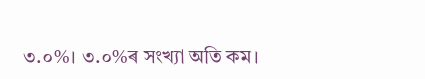৩.০%। ৩.০%ৰ সংখ্যা অতি কম।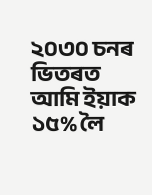২০৩০ চনৰ ভিতৰত আমি ইয়াক ১৫% লৈ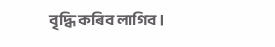বৃদ্ধি কৰিব লাগিব।